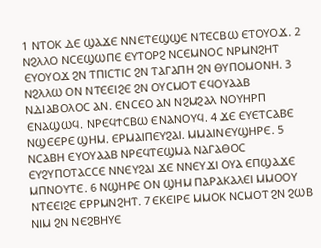1 ⲚⲦⲞⲔ ⲆⲈ ϢⲀϪⲈ ⲚⲚⲈⲦⲈϢϢⲈ ⲚⲦⲈⲤⲂⲰ ⲈⲦⲞⲨⲞϪ. 2 ⲚϨⲖⲖⲞ ⲚⲤⲈϢⲰⲠⲈ ⲈⲨⲦⲞⲢϨ ⲚⲤⲈⲘⲚⲞⲤ ⲚⲢⲘⲚϨⲎⲦ ⲈⲨⲞⲨⲞϪ ϨⲚ ⲦⲠⲒⲤⲦⲒⲤ ϨⲚ ⲦⲀⲄⲀⲠⲎ ϨⲚ ⲐⲨⲠⲞⲘⲞⲚⲎ. 3 ⲚϨⲖⲖⲰ ⲞⲚ ⲚⲦⲈⲈⲒϨⲈ ϨⲚ ⲞⲨⲤⲘⲞⲦ ⲈϤⲞⲨⲀⲀⲂ ⲚⲆⲒⲀⲂⲞⲖⲞⲤ ⲀⲚ. ⲈⲚⲤⲈⲞ ⲀⲚ ⲚϨⲘϨⲀⲖ ⲚⲞⲨⲎⲢⲠ ⲈⲚⲀϢⲰϤ. ⲚⲢⲈϤϮⲤⲂⲰ ⲈⲚⲀⲚⲞⲨϤ. 4 ϪⲈ ⲈⲨⲈⲦⲤⲀⲂⲈ ⲚϢⲈⲈⲢⲈ ϢⲎⲘ. ⲈⲢⲘⲀⲒⲠⲈⲨϨⲀⲒ. ⲘⲘⲀⲒⲚⲈⲨϢⲎⲢⲈ. 5 ⲚⲤⲀⲂⲎ ⲈⲨⲞⲨⲀⲀⲂ ⲚⲢⲈϤⲦⲈϢⲘⲀ ⲚⲀⲄⲀⲐⲞⲤ ⲈⲨϨⲨⲠⲞⲦⲀⲤⲤⲈ ⲚⲚⲈⲨϨⲀⲒ ϪⲈ ⲚⲚⲈⲨϪⲒ ⲞⲨⲀ ⲈⲠϢⲀϪⲈ ⲘⲠⲚⲞⲨⲦⲈ. 6 ⲚϢⲎⲢⲈ ⲞⲚ ϢⲎⲘ ⲠⲀⲢⲀⲔⲀⲖⲈⲒ ⲘⲘⲞⲞⲨ ⲚⲦⲈⲈⲒϨⲈ ⲈⲢⲢⲘⲚϨⲎⲦ. 7 ⲈⲔⲈⲒⲢⲈ ⲘⲘⲞⲔ ⲚⲤⲘⲞⲦ ϨⲚ ϨⲰⲂ ⲚⲒⲘ ϨⲚ ⲚⲈϨⲂⲎⲨⲈ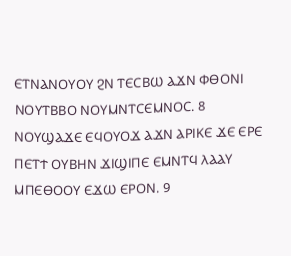ⲈⲦⲚⲀⲚⲞⲨⲞⲨ ϨⲚ ⲦⲈⲤⲂⲰ ⲀϪⲚ ⲪⲐⲞⲚⲒ ⲚⲞⲨⲦⲂⲂⲞ ⲚⲞⲨⲘⲚⲦⲤⲈⲘⲚⲞⲤ. 8 ⲚⲞⲨϢⲀϪⲈ ⲈϤⲞⲨⲞϪ ⲀϪⲚ ⲀⲢⲒⲔⲈ ϪⲈ ⲈⲢⲈ ⲠⲈⲦϮ ⲞⲨⲂⲎⲚ ϪⲒϢⲒⲠⲈ ⲈⲘⲚⲦϤ ⲖⲀⲀⲨ ⲘⲠⲈⲐⲞⲞⲨ ⲈϪⲰ ⲈⲢⲞⲚ. 9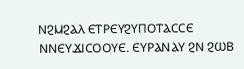ⲚϨⲘϨⲀⲖ ⲈⲦⲢⲈⲨϨⲨⲠⲞⲦⲀⲤⲤⲈ ⲚⲚⲈⲨϪⲒⲤⲞⲞⲨⲈ. ⲈⲨⲢⲀⲚⲀⲨ ϨⲚ ϨⲰⲂ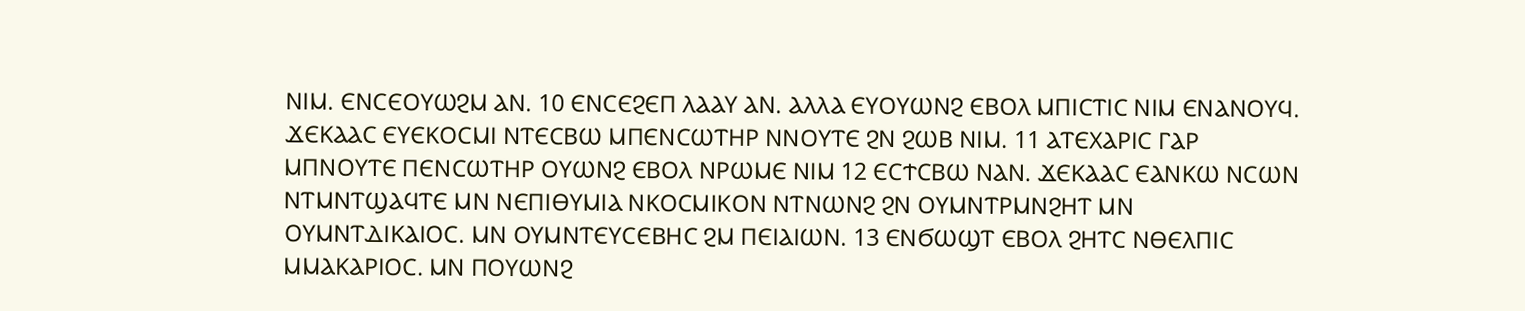ⲚⲒⲘ. ⲈⲚⲤⲈⲞⲨⲰϨⲘ ⲀⲚ. 10 ⲈⲚⲤⲈϨⲈⲠ ⲖⲀⲀⲨ ⲀⲚ. ⲀⲖⲖⲀ ⲈⲨⲞⲨⲰⲚϨ ⲈⲂⲞⲖ ⲘⲠⲒⲤⲦⲒⲤ ⲚⲒⲘ ⲈⲚⲀⲚⲞⲨϤ. ϪⲈⲔⲀⲀⲤ ⲈⲨⲈⲔⲞⲤⲘⲒ ⲚⲦⲈⲤⲂⲰ ⲘⲠⲈⲚⲤⲰⲦⲎⲢ ⲚⲚⲞⲨⲦⲈ ϨⲚ ϨⲰⲂ ⲚⲒⲘ. 11 ⲀⲦⲈⲬⲀⲢⲒⲤ ⲄⲀⲢ ⲘⲠⲚⲞⲨⲦⲈ ⲠⲈⲚⲤⲰⲦⲎⲢ ⲞⲨⲰⲚϨ ⲈⲂⲞⲖ ⲚⲢⲰⲘⲈ ⲚⲒⲘ 12 ⲈⲤϮⲤⲂⲰ ⲚⲀⲚ. ϪⲈⲔⲀⲀⲤ ⲈⲀⲚⲔⲰ ⲚⲤⲰⲚ ⲚⲦⲘⲚⲦϢⲀϤⲦⲈ ⲘⲚ ⲚⲈⲠⲒⲐⲨⲘⲒⲀ ⲚⲔⲞⲤⲘⲒⲔⲞⲚ ⲚⲦⲚⲰⲚϨ ϨⲚ ⲞⲨⲘⲚⲦⲢⲘⲚϨⲎⲦ ⲘⲚ ⲞⲨⲘⲚⲦⲆⲒⲔⲀⲒⲞⲤ. ⲘⲚ ⲞⲨⲘⲚⲦⲈⲨⲤⲈⲂⲎⲤ ϨⲘ ⲠⲈⲒⲀⲒⲰⲚ. 13 ⲈⲚϬⲰϢⲦ ⲈⲂⲞⲖ ϨⲎⲦⲤ ⲚⲐⲈⲖⲠⲒⲤ ⲘⲘⲀⲔⲀⲢⲒⲞⲤ. ⲘⲚ ⲠⲞⲨⲰⲚϨ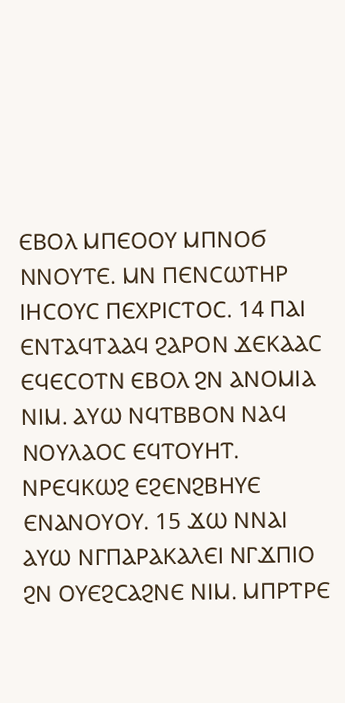ⲈⲂⲞⲖ ⲘⲠⲈⲞⲞⲨ ⲘⲠⲚⲞϬ ⲚⲚⲞⲨⲦⲈ. ⲘⲚ ⲠⲈⲚⲤⲰⲦⲎⲢ ⲒⲎⲤⲞⲨⲤ ⲠⲈⲬⲢⲒⲤⲦⲞⲤ. 14 ⲠⲀⲒ ⲈⲚⲦⲀϤⲦⲀⲀϤ ϨⲀⲢⲞⲚ ϪⲈⲔⲀⲀⲤ ⲈϤⲈⲤⲞⲦⲚ ⲈⲂⲞⲖ ϨⲚ ⲀⲚⲞⲘⲒⲀ ⲚⲒⲘ. ⲀⲨⲰ ⲚϤⲦⲂⲂⲞⲚ ⲚⲀϤ ⲚⲞⲨⲖⲀⲞⲤ ⲈϤⲦⲞⲨⲎⲦ. ⲚⲢⲈϤⲔⲰϨ ⲈϨⲈⲚϨⲂⲎⲨⲈ ⲈⲚⲀⲚⲞⲨⲞⲨ. 15 ϪⲰ ⲚⲚⲀⲒ ⲀⲨⲰ ⲚⲄⲠⲀⲢⲀⲔⲀⲖⲈⲒ ⲚⲄϪⲠⲒⲞ ϨⲚ ⲞⲨⲈϨⲤⲀϨⲚⲈ ⲚⲒⲘ. ⲘⲠⲢⲦⲢⲈ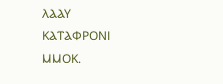ⲖⲀⲀⲨ ⲔⲀⲦⲀⲪⲢⲞⲚⲒ ⲘⲘⲞⲔ.